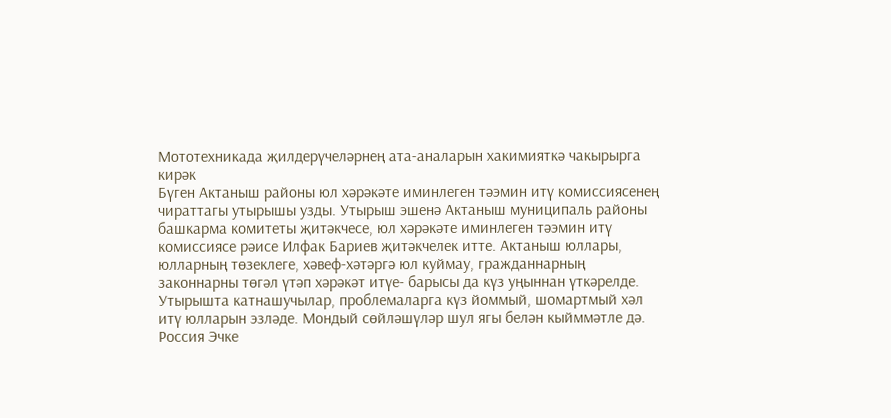Мототехникада җилдерүчеләрнең ата-аналарын хакимияткә чакырырга кирәк
Бүген Актаныш районы юл хәрәкәте иминлеген тәэмин итү комиссиясенең чираттагы утырышы узды. Утырыш эшенә Актаныш муниципаль районы башкарма комитеты җитәкчесе, юл хәрәкәте иминлеген тәэмин итү комиссиясе рәисе Илфак Бариев җитәкчелек итте. Актаныш юллары, юлларның төзеклеге, хәвеф-хәтәргә юл куймау, гражданнарның законнарны төгәл үтәп хәрәкәт итүе- барысы да күз уңыннан үткәрелде. Утырышта катнашучылар, проблемаларга күз йоммый, шомартмый хәл итү юлларын эзләде. Мондый сөйләшүләр шул ягы белән кыйммәтле дә.
Россия Эчке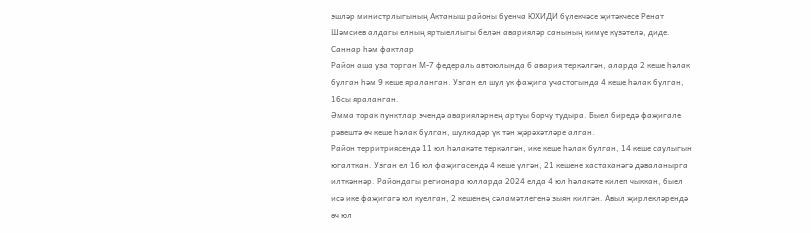эшләр министрлыгының Актаныш районы буенча ЮХИДИ бүлекчәсе җитәкчесе Ренат Шәмсиев алдагы елның яртыеллыгы белән аварияләр санының кимүе күзәтелә, диде.
Саннар һәм фактлар
Район аша уза торган М-7 федераль автоюлында 6 авария теркәлгән, аларда 2 кеше һәлак булган һәм 9 кеше яраланган. Узган ел шул ук фаҗига участогында 4 кеше һәлак булган, 16сы яраланган.
Әмма торак пунктлар эчендә аварияләрнең артуы борчу тудыра. Быел биредә фаҗигале рәвештә өч кеше һәлак булган, шулкадәр үк тән җәрәхәтләре алган.
Район территриясендә 11 юл һәлакәте теркәлгән, ике кеше һәлак булган, 14 кеше саулыгын югалткан. Узган ел 16 юл фаҗигасендә 4 кеше үлгән, 21 кешене хастаханәгә дәваланырга илткәннәр. Райондагы регионара юлларда 2024 елда 4 юл һәлакәте килеп чыккан, быел исә ике фаҗигагә юл куелган, 2 кешенең сәламәтлегенә зыян килгән. Авыл җирлекләрендә өч юл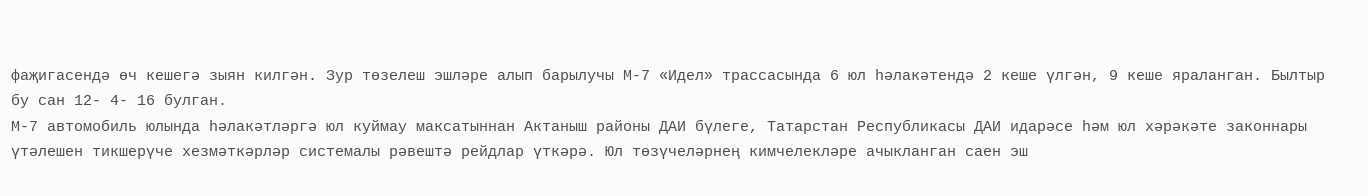фаҗигасендә өч кешегә зыян килгән. Зур төзелеш эшләре алып барылучы М-7 «Идел» трассасында 6 юл һәлакәтендә 2 кеше үлгән, 9 кеше яраланган. Былтыр бу сан 12- 4- 16 булган.
М-7 автомобиль юлында һәлакәтләргә юл куймау максатыннан Актаныш районы ДАИ бүлеге, Татарстан Республикасы ДАИ идарәсе һәм юл хәрәкәте законнары үтәлешен тикшерүче хезмәткәрләр системалы рәвештә рейдлар үткәрә. Юл төзүчеләрнең кимчелекләре ачыкланган саен эш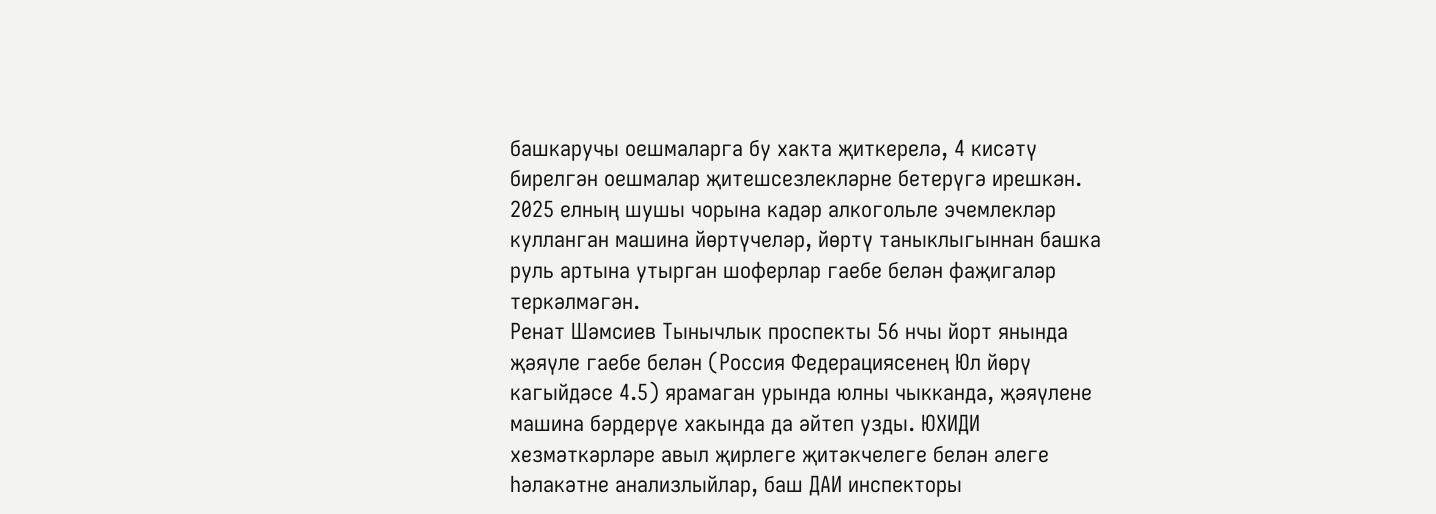башкаручы оешмаларга бу хакта җиткерелә, 4 кисәтү бирелгән оешмалар җитешсезлекләрне бетерүгә ирешкән.
2025 елның шушы чорына кадәр алкогольле эчемлекләр кулланган машина йөртүчеләр, йөртү таныклыгыннан башка руль артына утырган шоферлар гаебе белән фаҗигаләр теркәлмәгән.
Ренат Шәмсиев Тынычлык проспекты 56 нчы йорт янында җәяүле гаебе белән (Россия Федерациясенең Юл йөрү кагыйдәсе 4.5) ярамаган урында юлны чыкканда, җәяүлене машина бәрдерүе хакында да әйтеп узды. ЮХИДИ хезмәткәрләре авыл җирлеге җитәкчелеге белән әлеге һәлакәтне анализлыйлар, баш ДАИ инспекторы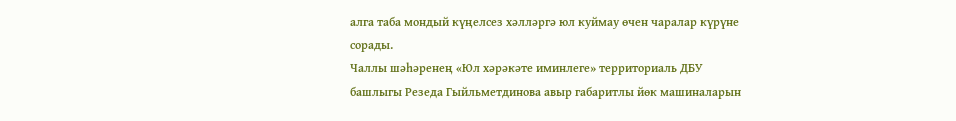алга таба мондый күңелсез хәлләргә юл куймау өчен чаралар күрүне сорады.
Чаллы шәһәренең «Юл хәрәкәте иминлеге» территориаль ДБУ башлыгы Резеда Гыйльметдинова авыр габаритлы йөк машиналарын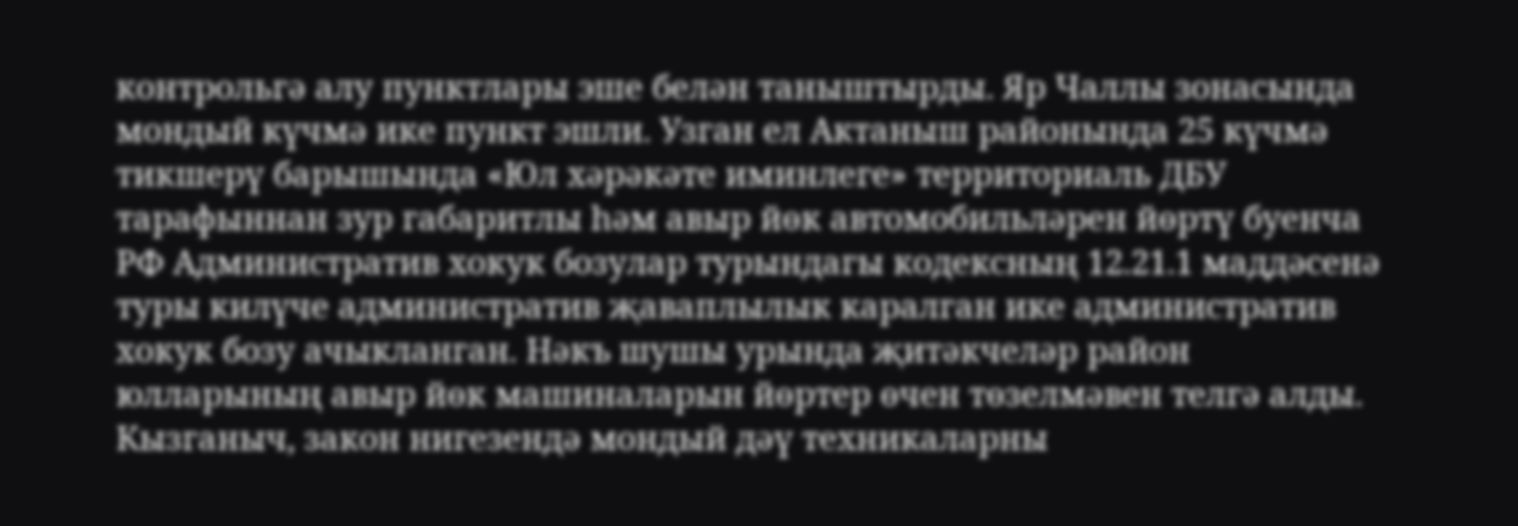контрольгә алу пунктлары эше белән таныштырды. Яр Чаллы зонасында мондый күчмә ике пункт эшли. Узган ел Актаныш районында 25 күчмә тикшерү барышында «Юл хәрәкәте иминлеге» территориаль ДБУ тарафыннан зур габаритлы һәм авыр йөк автомобильләрен йөртү буенча РФ Административ хокук бозулар турындагы кодексның 12.21.1 маддәсенә туры килүче административ җаваплылык каралган ике административ хокук бозу ачыкланган. Нәкъ шушы урында җитәкчеләр район юлларының авыр йөк машиналарын йөртер өчен төзелмәвен телгә алды. Кызганыч, закон нигезендә мондый дәү техникаларны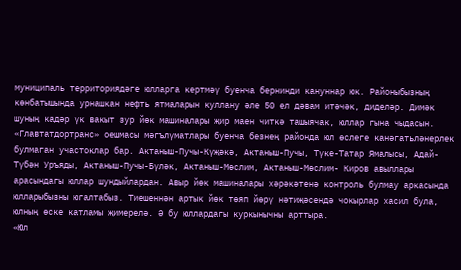муниципаль территориядәге юлларга кертмәү буенча бернинди кануннар юк. Районыбызның көнбатышында урнашкан нефть ятмаларын куллану әле 50 ел дәвам итәчәк, диделәр. Димәк шуның кадәр үк вакыт зур йөк машиналары җир маен читкә ташыячак, юллар гына чыдасын.
«Главтатдортранс» оешмасы мәгълүматлары буенча безнең районда юл өслеге канәгатьләнерлек булмаган участоклар бар. Актаныш-Пучы-Күҗәкә, Актаныш-Пучы, Түке-Татар Ямалысы, Адай-Түбән Уръяды, Актаныш-Пучы-Бүләк, Актаныш-Мөслим, Актаныш-Мөслим- Киров авыллары арасындагы юллар шундыйлардан. Авыр йөк машиналары хәрәкәтенә контроль булмау аркасында юлларыбызны югалтабыз. Тиешеннән артык йөк төяп йөрү нәтиҗәсендә чокырлар хасил була, юлның өске катламы җимерелә. Ә бу юллардагы куркынычны арттыра.
«Юл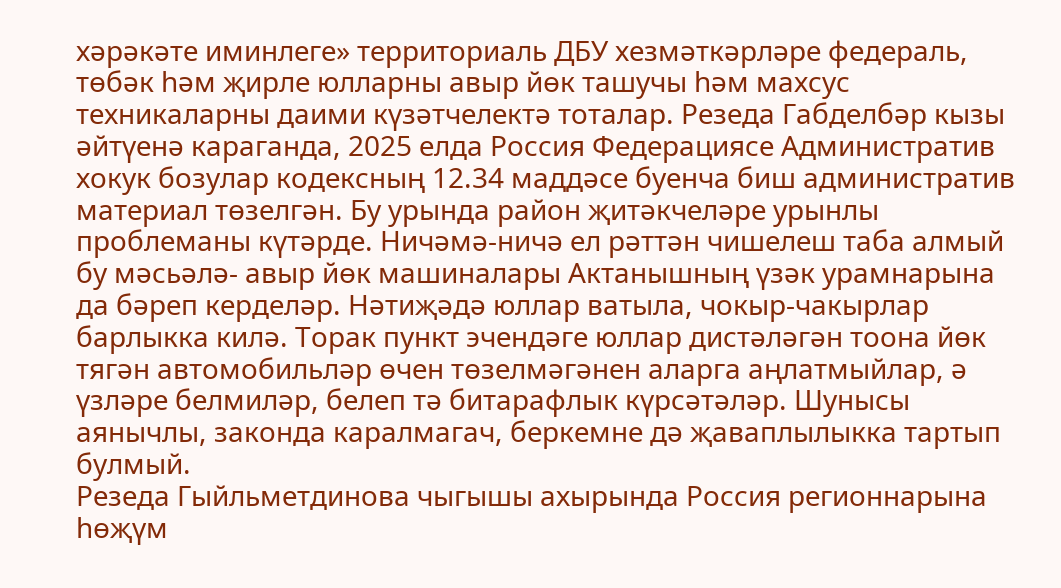хәрәкәте иминлеге» территориаль ДБУ хезмәткәрләре федераль, төбәк һәм җирле юлларны авыр йөк ташучы һәм махсус техникаларны даими күзәтчелектә тоталар. Резеда Габделбәр кызы әйтүенә караганда, 2025 елда Россия Федерациясе Административ хокук бозулар кодексның 12.34 маддәсе буенча биш административ материал төзелгән. Бу урында район җитәкчеләре урынлы проблеманы күтәрде. Ничәмә-ничә ел рәттән чишелеш таба алмый бу мәсьәлә- авыр йөк машиналары Актанышның үзәк урамнарына да бәреп керделәр. Нәтиҗәдә юллар ватыла, чокыр-чакырлар барлыкка килә. Торак пункт эчендәге юллар дистәләгән тоона йөк тягән автомобильләр өчен төзелмәгәнен аларга аңлатмыйлар, ә үзләре белмиләр, белеп тә битарафлык күрсәтәләр. Шунысы аянычлы, законда каралмагач, беркемне дә җаваплылыкка тартып булмый.
Резеда Гыйльметдинова чыгышы ахырында Россия регионнарына һөҗүм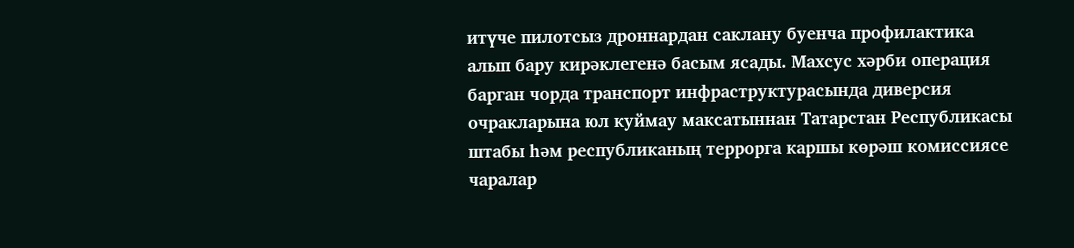итүче пилотсыз дроннардан саклану буенча профилактика алып бару кирәклегенә басым ясады. Махсус хәрби операция барган чорда транспорт инфраструктурасында диверсия очракларына юл куймау максатыннан Татарстан Республикасы штабы һәм республиканың террорга каршы көрәш комиссиясе чаралар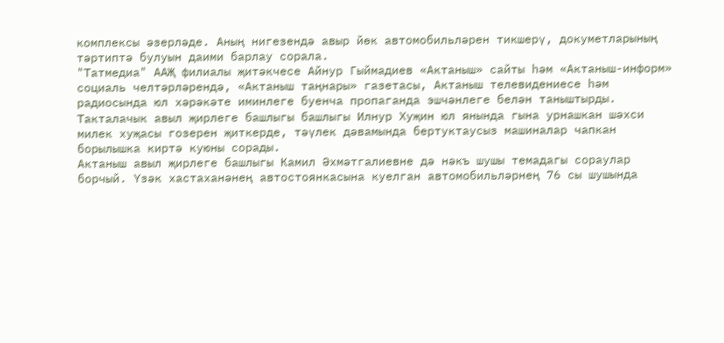комплексы әзерләде. Аның нигезендә авыр йөк автомобильләрен тикшерү, докуметларының тәртиптә булуын даими барлау сорала.
"Татмедиа" ААҖ филиалы җитәкчесе Айнур Гыймадиев «Актаныш» сайты һәм «Актаныш-информ» социаль челтәрләрендә, «Актаныш таңнары» газетасы, Актаныш телевидениесе һәм радиосында юл хәрәкәте иминлеге буенча пропаганда эшчәнлеге белән таныштырды.
Такталачык авыл җирлеге башлыгы башлыгы Илнур Хуҗин юл янында гына урнашкан шәхси милек хуҗасы гозерен җиткерде, тәүлек дәвамында бертуктаусыз машиналар чапкан борылышка киртә куюны сорады.
Актаныш авыл җирлеге башлыгы Камил Әхмәтгалиевне дә нәкъ шушы темадагы сораулар борчый. Үзәк хастаханәнең автостоянкасына куелган автомобильләрнең 76 сы шушында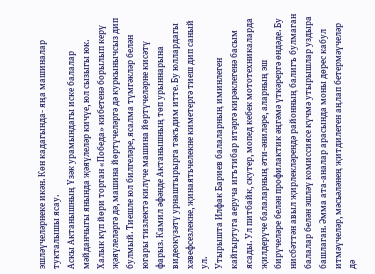эшләүчеләрнеке икән. Көн кадагында- яңа машиналар тукталышы ясау.
Аскы Актанышның Үзәк урамындагы иске балалар мәйданчыгы янында җәяүлеләр кичүе, юл сызыгы юк.
Халык күп йөри торган «Победа» кибетенә борылып керү җәяүлеләргә дә, машина йөртүчеләргә дә куркынычсыз дип булмый. Тиешле юл билгеләре, ясалма түмгәкләр белән югары тизлектә килүче машина йөртүчеләрне кисәтү фарыз. Камил әфәнде Актанышның төп урыннарына видеокүзәтү урнаштырырга тәкъдим итте. Бу юллардагы хәвефсезлекне, җинаятьчелекне киметергә тиеш дип саный ул.
Утырышта Илфак Бариев балаларның иминлеген кайгыртуга аеруча игътибар итәргә кирәклегенә басым ясады. Ул питбайк, скутер, мопед кебек мототехникаларда җилдерүче балаларның әти-әниләре, аларның эш бирүчеләре белән профилактик әңгәмә үткәрергә өндәде. Бу нисбәттән авыл җирлекләрендә районның балигъ булмаган балалар белән эшләү комиссиясе күчмә утырышлар уздыра башлаган. Әмма ата-аналар арасында моны дөрес кабул итмәүчеләр, мәсьәләнең җитдилеген аңлап бетермәүчеләр дә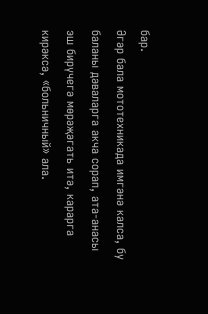бар.
Әгәр бала мототехникада имгәнә калса, бу баланы дәваларга акча сорап, ата-анасы эш бирүчегә мөрәҗәгать итә, карарга кирәксә, «больничный» ала.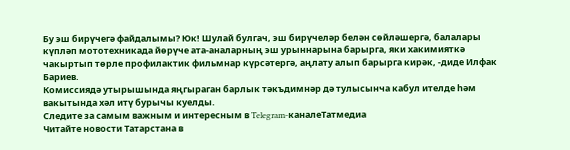Бу эш бирүчегә файдалымы? Юк! Шулай булгач, эш бирүчеләр белән сөйләшергә, балалары күпләп мототехникада йөрүче ата-аналарның эш урыннарына барырга, яки хакимияткә чакыртып төрле профилактик фильмнар күрсәтергә, аңлату алып барырга кирәк, -диде Илфак Бариев.
Комиссиядә утырышында яңгыраган барлык тәкъдимнәр дә тулысынча кабул ителде һәм вакытында хәл итү бурычы куелды.
Следите за самым важным и интересным в Telegram-каналеТатмедиа
Читайте новости Татарстана в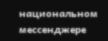национальном мессенджере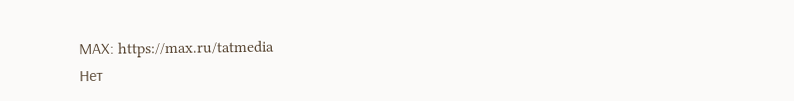MАХ: https://max.ru/tatmedia
Нет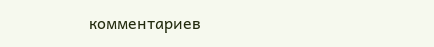комментариев